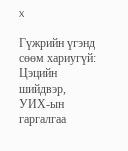x

Гүжрийн үгэнд сөөм хариугүй: Цэцийн шийдвэр, УИХ-ын гаргалгаа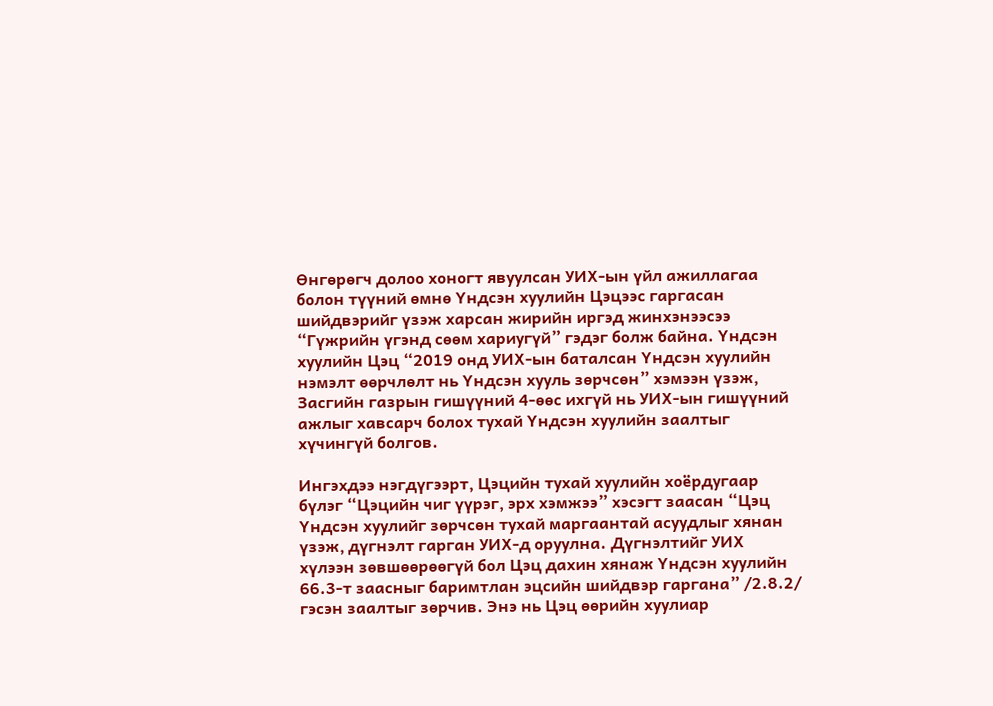Өнгөрөгч долоо хоногт явуулсан УИХ-ын үйл ажиллагаа болон түүний өмнө Үндсэн хуулийн Цэцээс гаргасан шийдвэрийг үзэж харсан жирийн иргэд жинхэнээсээ “Гүжрийн үгэнд сөөм хариугүй” гэдэг болж байна. Үндсэн хуулийн Цэц “2019 онд УИХ-ын баталсан Үндсэн хуулийн нэмэлт өөрчлөлт нь Үндсэн хууль зөрчсөн” хэмээн үзэж, Засгийн газрын гишүүний 4-өөс ихгүй нь УИХ-ын гишүүний ажлыг хавсарч болох тухай Үндсэн хуулийн заалтыг хүчингүй болгов.

Ингэхдээ нэгдүгээрт, Цэцийн тухай хуулийн хоёрдугаар бүлэг “Цэцийн чиг үүрэг, эрх хэмжээ” хэсэгт заасан “Цэц Үндсэн хуулийг зөрчсөн тухай маргаантай асуудлыг хянан үзэж, дүгнэлт гарган УИХ-д оруулна. Дүгнэлтийг УИХ хүлээн зөвшөөрөөгүй бол Цэц дахин хянаж Үндсэн хуулийн 66.3-т заасныг баримтлан эцсийн шийдвэр гаргана” /2.8.2/ гэсэн заалтыг зөрчив. Энэ нь Цэц өөрийн хуулиар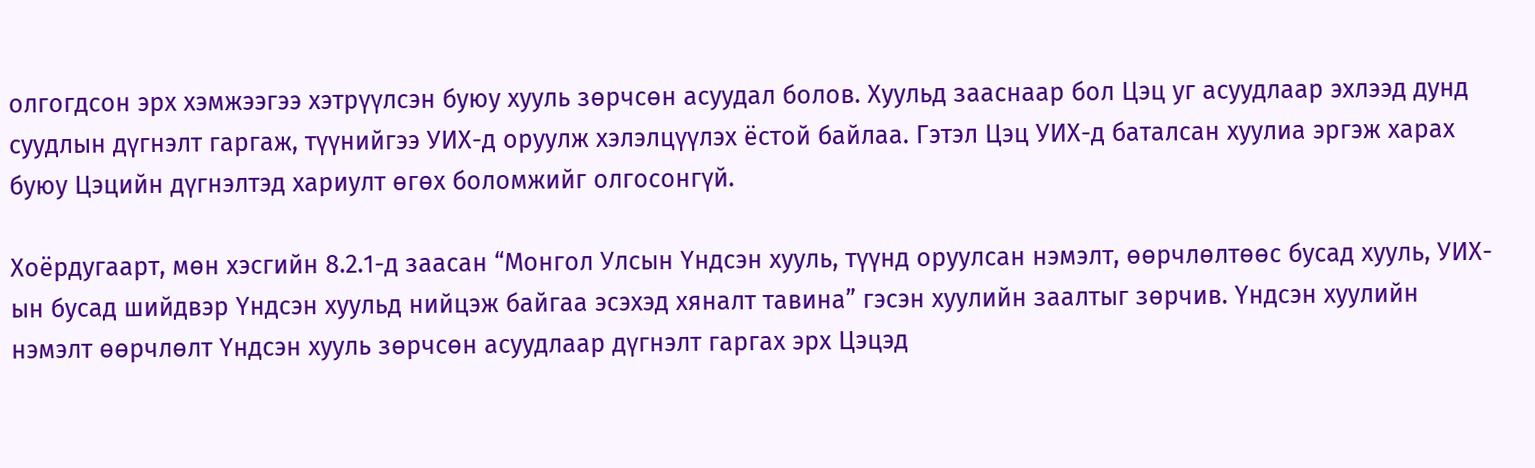олгогдсон эрх хэмжээгээ хэтрүүлсэн буюу хууль зөрчсөн асуудал болов. Хуульд зааснаар бол Цэц уг асуудлаар эхлээд дунд суудлын дүгнэлт гаргаж, түүнийгээ УИХ-д оруулж хэлэлцүүлэх ёстой байлаа. Гэтэл Цэц УИХ-д баталсан хуулиа эргэж харах буюу Цэцийн дүгнэлтэд хариулт өгөх боломжийг олгосонгүй.

Хоёрдугаарт, мөн хэсгийн 8.2.1-д заасан “Монгол Улсын Үндсэн хууль, түүнд оруулсан нэмэлт, өөрчлөлтөөс бусад хууль, УИХ-ын бусад шийдвэр Үндсэн хуульд нийцэж байгаа эсэхэд хяналт тавина” гэсэн хуулийн заалтыг зөрчив. Үндсэн хуулийн нэмэлт өөрчлөлт Үндсэн хууль зөрчсөн асуудлаар дүгнэлт гаргах эрх Цэцэд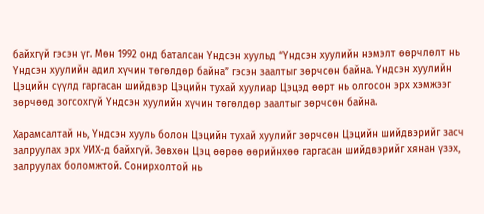байхгүй гэсэн үг. Мөн 1992 онд баталсан Үндсэн хуульд “Үндсэн хуулийн нэмэлт өөрчлөлт нь Үндсэн хуулийн адил хүчин төгөлдөр байна” гэсэн заалтыг зөрчсөн байна. Үндсэн хуулийн Цэцийн сүүлд гаргасан шийдвэр Цэцийн тухай хуулиар Цэцэд өөрт нь олгосон эрх хэмжээг зөрчөөд зогсохгүй Үндсэн хуулийн хүчин төгөлдөр заалтыг зөрчсөн байна.

Харамсалтай нь, Үндсэн хууль болон Цэцийн тухай хуулийг зөрчсөн Цэцийн шийдвэрийг засч залруулах эрх УИХ-д байхгүй. Зөвхөн Цэц өөрөө өөрийнхөө гаргасан шийдвэрийг хянан үзэх, залруулах боломжтой. Сонирхолтой нь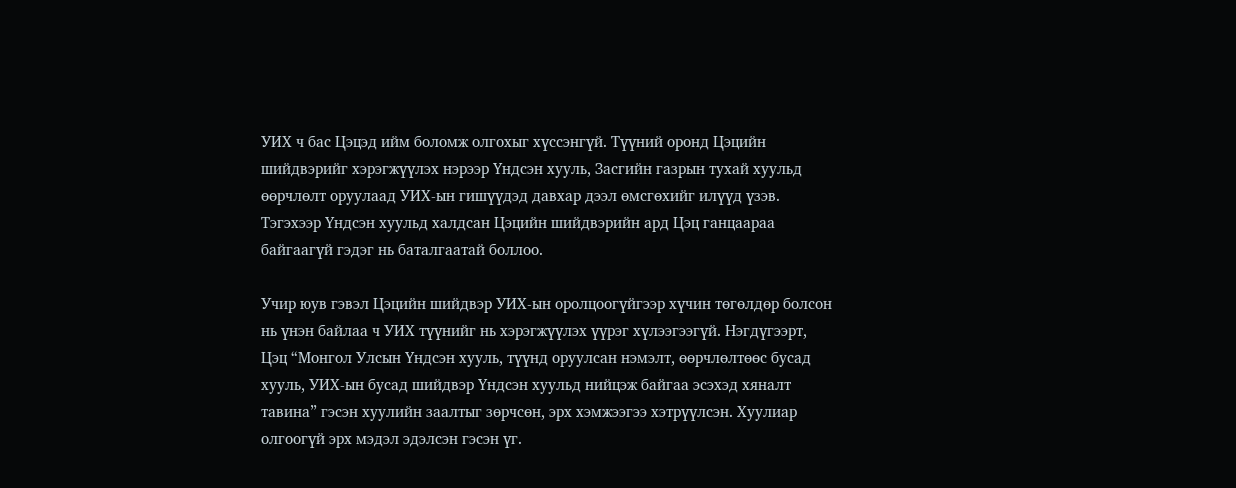УИХ ч бас Цэцэд ийм боломж олгохыг хүссэнгүй. Түүний оронд Цэцийн шийдвэрийг хэрэгжүүлэх нэрээр Үндсэн хууль, Засгийн газрын тухай хуульд өөрчлөлт оруулаад УИХ-ын гишүүдэд давхар дээл өмсгөхийг илүүд үзэв. Тэгэхээр Үндсэн хуульд халдсан Цэцийн шийдвэрийн ард Цэц ганцаараа байгаагүй гэдэг нь баталгаатай боллоо.

Учир юув гэвэл Цэцийн шийдвэр УИХ-ын оролцоогүйгээр хүчин төгөлдөр болсон нь үнэн байлаа ч УИХ түүнийг нь хэрэгжүүлэх үүрэг хүлээгээгүй. Нэгдүгээрт, Цэц “Монгол Улсын Үндсэн хууль, түүнд оруулсан нэмэлт, өөрчлөлтөөс бусад хууль, УИХ-ын бусад шийдвэр Үндсэн хуульд нийцэж байгаа эсэхэд хяналт тавина” гэсэн хуулийн заалтыг зөрчсөн, эрх хэмжээгээ хэтрүүлсэн. Хуулиар олгоогүй эрх мэдэл эдэлсэн гэсэн үг.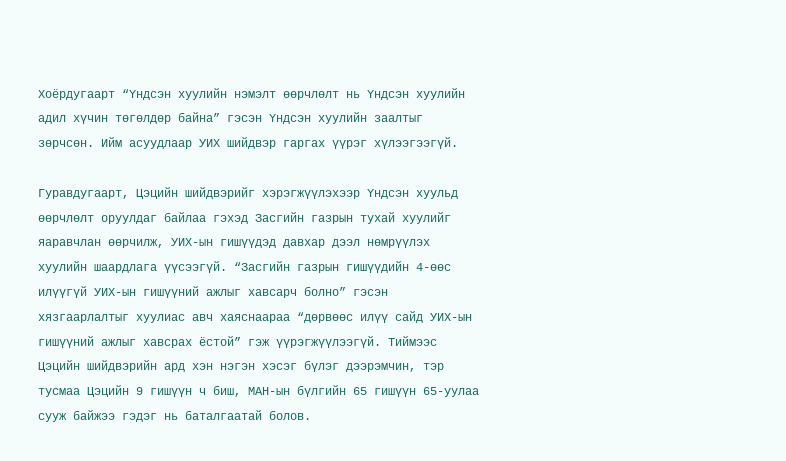Хоёрдугаарт “Үндсэн хуулийн нэмэлт өөрчлөлт нь Үндсэн хуулийн адил хүчин төгөлдөр байна” гэсэн Үндсэн хуулийн заалтыг зөрчсөн. Ийм асуудлаар УИХ шийдвэр гаргах үүрэг хүлээгээгүй.

Гуравдугаарт, Цэцийн шийдвэрийг хэрэгжүүлэхээр Үндсэн хуульд өөрчлөлт оруулдаг байлаа гэхэд Засгийн газрын тухай хуулийг яаравчлан өөрчилж, УИХ-ын гишүүдэд давхар дээл нөмрүүлэх хуулийн шаардлага үүсээгүй. “Засгийн газрын гишүүдийн 4-өөс илүүгүй УИХ-ын гишүүний ажлыг хавсарч болно” гэсэн хязгаарлалтыг хуулиас авч хаяснаараа “дөрвөөс илүү сайд УИХ-ын гишүүний ажлыг хавсрах ёстой” гэж үүрэгжүүлээгүй. Тиймээс Цэцийн шийдвэрийн ард хэн нэгэн хэсэг бүлэг дээрэмчин, тэр тусмаа Цэцийн 9 гишүүн ч биш, МАН-ын бүлгийн 65 гишүүн 65-уулаа сууж байжээ гэдэг нь баталгаатай болов.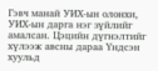Гэвч манай УИХ-ын олонхи, УИХ-ын дарга нэг зүйлийг амалсан. Цэцийн дүгнэлтийг хүлээж авсны дараа Үндсэн хуульд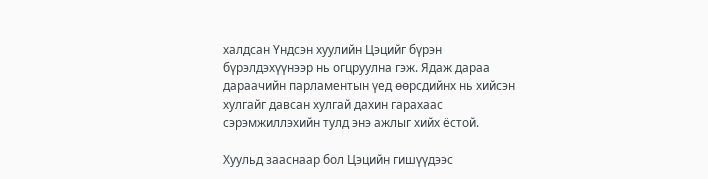халдсан Үндсэн хуулийн Цэцийг бүрэн бүрэлдэхүүнээр нь огцруулна гэж. Ядаж дараа дараачийн парламентын үед өөрсдийнх нь хийсэн хулгайг давсан хулгай дахин гарахаас сэрэмжиллэхийн тулд энэ ажлыг хийх ёстой.

Хуульд зааснаар бол Цэцийн гишүүдээс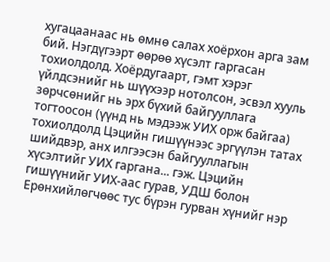хугацаанаас нь өмнө салах хоёрхон арга зам бий. Нэгдүгээрт өөрөө хүсэлт гаргасан тохиолдолд. Хоёрдугаарт, гэмт хэрэг үйлдсэнийг нь шүүхээр нотолсон, эсвэл хууль зөрчсөнийг нь эрх бүхий байгууллага тогтоосон (үүнд нь мэдээж УИХ орж байгаа) тохиолдолд Цэцийн гишүүнээс эргүүлэн татах шийдвэр, анх илгээсэн байгууллагын хүсэлтийг УИХ гаргана... гэж. Цэцийн гишүүнийг УИХ-аас гурав, УДШ болон Ерөнхийлөгчөөс тус бүрэн гурван хүнийг нэр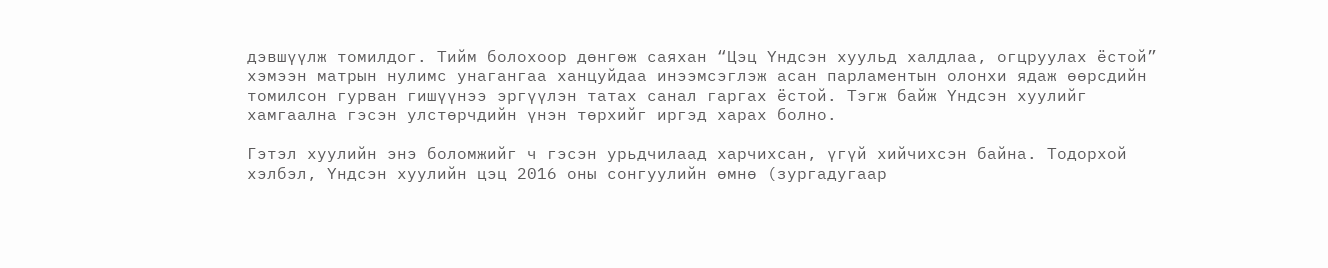дэвшүүлж томилдог. Тийм болохоор дөнгөж саяхан “Цэц Үндсэн хуульд халдлаа, огцруулах ёстой” хэмээн матрын нулимс унагангаа ханцуйдаа инээмсэглэж асан парламентын олонхи ядаж өөрсдийн томилсон гурван гишүүнээ эргүүлэн татах санал гаргах ёстой. Тэгж байж Үндсэн хуулийг хамгаална гэсэн улстөрчдийн үнэн төрхийг иргэд харах болно.

Гэтэл хуулийн энэ боломжийг ч гэсэн урьдчилаад харчихсан, үгүй хийчихсэн байна. Тодорхой хэлбэл, Үндсэн хуулийн цэц 2016 оны сонгуулийн өмнө (зургадугаар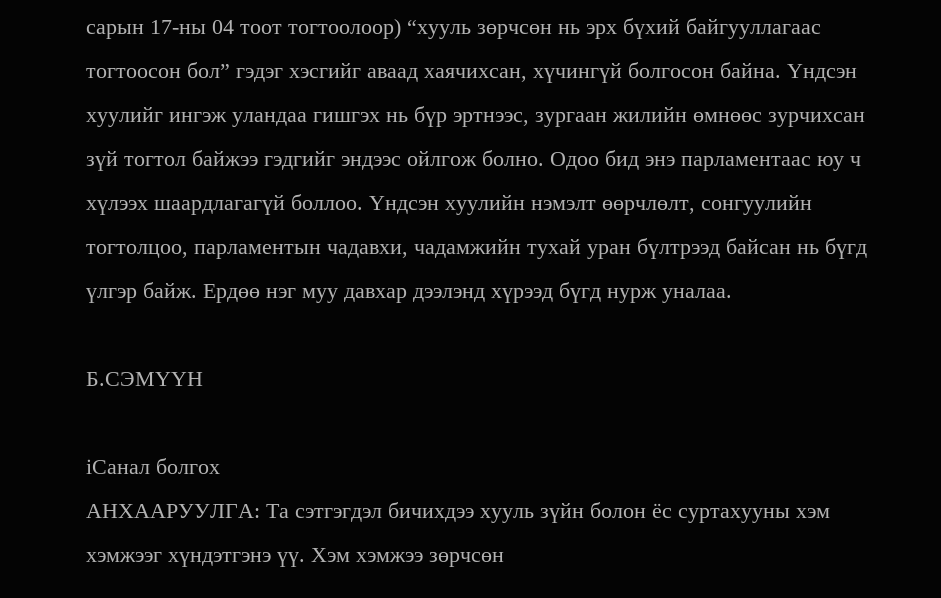сарын 17-ны 04 тоот тогтоолоор) “хууль зөрчсөн нь эрх бүхий байгууллагаас тогтоосон бол” гэдэг хэсгийг аваад хаячихсан, хүчингүй болгосон байна. Үндсэн хуулийг ингэж уландаа гишгэх нь бүр эртнээс, зургаан жилийн өмнөөс зурчихсан зүй тогтол байжээ гэдгийг эндээс ойлгож болно. Одоо бид энэ парламентаас юу ч хүлээх шаардлагагүй боллоо. Үндсэн хуулийн нэмэлт өөрчлөлт, сонгуулийн тогтолцоо, парламентын чадавхи, чадамжийн тухай уран бүлтрээд байсан нь бүгд үлгэр байж. Ердөө нэг муу давхар дээлэнд хүрээд бүгд нурж уналаа.

Б.СЭМҮҮН

iСанал болгох
АНХААРУУЛГА: Та сэтгэгдэл бичихдээ хууль зүйн болон ёс суртахууны хэм хэмжээг хүндэтгэнэ үү. Хэм хэмжээ зөрчсөн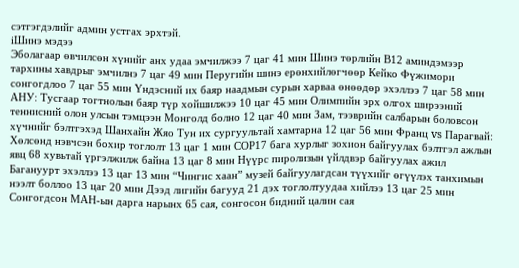сэтгэгдэлийг админ устгах эрхтэй.
iШинэ мэдээ
Эболагаар өвчилсөн хүнийг анх удаа эмчилжээ 7 цаг 41 мин Шинэ төрлийн В12 аминдэмээр тархины хавдрыг эмчилнэ 7 цаг 49 мин Перугийн шинэ ерөнхийлөгчөөр Кейко Фүжимори сонгогдлоо 7 цаг 55 мин Үндэсний их баяр наадмын сурын харваа өнөөдөр эхэллээ 7 цаг 58 мин АНУ: Тусгаар тогтнолын баяр түр хойшилжээ 10 цаг 45 мин Олимпийн эрх олгох ширээний теннисний олон улсын тэмцээн Монголд болно 12 цаг 40 мин Зам, тээврийн салбарын боловсон хүчнийг бэлтгэхэд Шанхайн Жяо Тун их сургуультай хамтарна 12 цаг 56 мин Франц vs Парагвай: Хөлсөнд нэвчсэн бохир тоглолт 13 цаг 1 мин СОР17 бага хурлыг зохион байгуулах бэлтгэл ажлын явц 68 хувьтай үргэлжилж байна 13 цаг 8 мин Нүүрс пиролизын үйлдвэр байгуулах ажил Багануурт эхэллээ 13 цаг 13 мин “Чингис хаан” музей байгуулагдсан түүхийг өгүүлэх танхимын нээлт боллоо 13 цаг 20 мин Дээд лигийн багууд 21 дэх тоглолтуудаа хийлээ 13 цаг 25 мин Сонгогдсон МАН-ын дарга нарынх 65 сая, сонгосон бидний цалин сая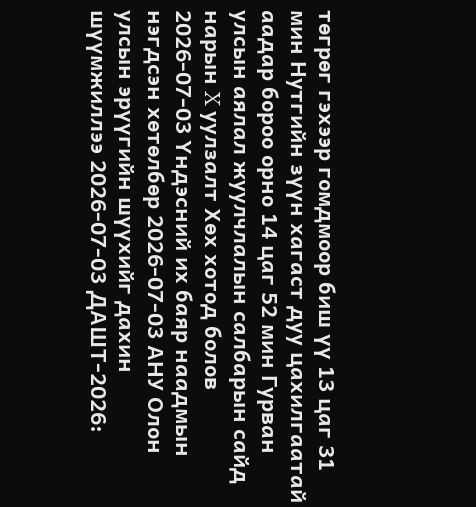төгрөг гэхээр гомдмоор биш үү 13 цаг 31 мин Нутгийн зүүн хагаст дуу цахилгаатай аадар бороо орно 14 цаг 52 мин Гурван улсын аялал жуулчлалын салбарын сайд нарын X уулзалт Хөх хотод болов 2026-07-03 Үндэсний их баяр наадмын нэгдсэн хөтөлбөр 2026-07-03 АНУ Олон улсын эрүүгийн шүүхийг дахин шүүмжиллээ 2026-07-03 ДАШТ-2026: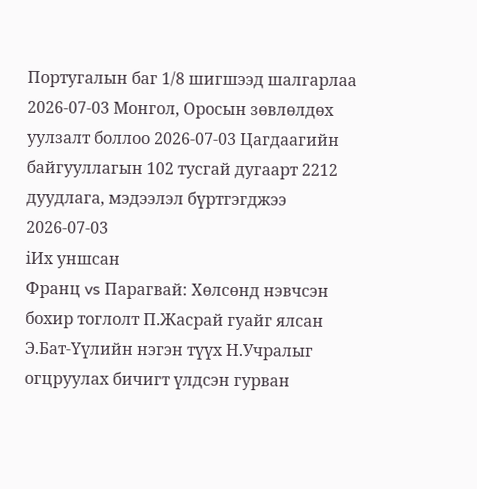Португалын баг 1/8 шигшээд шалгарлаа 2026-07-03 Монгол, Оросын зөвлөлдөх уулзалт боллоо 2026-07-03 Цагдаагийн байгууллагын 102 тусгай дугаарт 2212 дуудлага, мэдээлэл бүртгэгджээ 2026-07-03
iИх уншсан
Франц vs Парагвай: Хөлсөнд нэвчсэн бохир тоглолт П.Жасрай гуайг ялсан Э.Бат-Үүлийн нэгэн түүх Н.Учралыг огцруулах бичигт үлдсэн гурван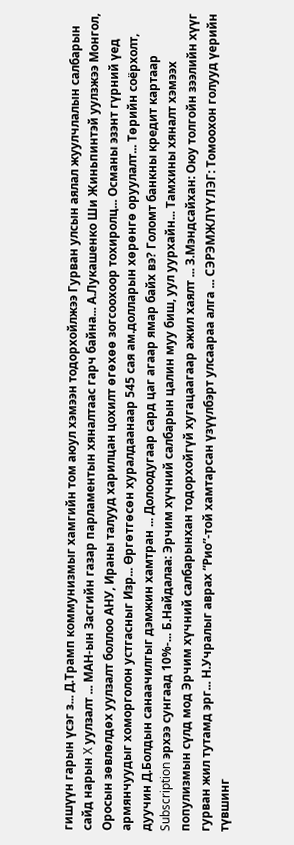гишүүн гарын үсэг з... Д.Трамп коммунизмыг хамгийн том аюул хэмээн тодорхойлжээ Гурван улсын аялал жуулчлалын салбарын сайд нарын X уулзалт ... МАН-ын Засгийн газар парламентын хяналтаас гарч байна... А.Лукашенко Ши Жиньпинтэй уулзжээ Монгол, Оросын зөвлөлдөх уулзалт боллоо АНУ, Ираны талууд харилцан цохилт өгөхөө зогсоохоор тохиролц... Османы эзэнт гүрний үед армянчуудыг хоморголон устгасныг Изр... Өргөтгөсөн хуралдаанаар 545 сая ам.долларын хөрөнгө оруулалт... Төрийн соёрхолт, дуучин Д.Болдын санаачилгыг дэмжин хамтран ... Долоодугаар сард цаг агаар ямар байх вэ? Голомт банкны кредит картаар Subscription эрхээ сунгаад 10%-... Б.Найдалаа: Эрчим хүчний салбарын цалин муу биш, уул уурхайн... Тамхины хяналт хэмээх популизмын сүлд мод Эрчим хүчний салбарынхан тодорхойгүй хугацаагаар ажил хаялт ... З.Мэндсайхан: Оюу толгойн зээлийн хүүг гурван жил тутамд эрг... Н.Учралыг аврах “Рио”-той хамтарсан үзүүлбэрт улсаараа алга ... СЭРЭМЖЛҮҮЛЭГ: Томоохон голууд үерийн түвшинг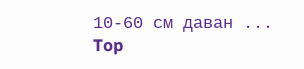10-60 см даван ...
Top